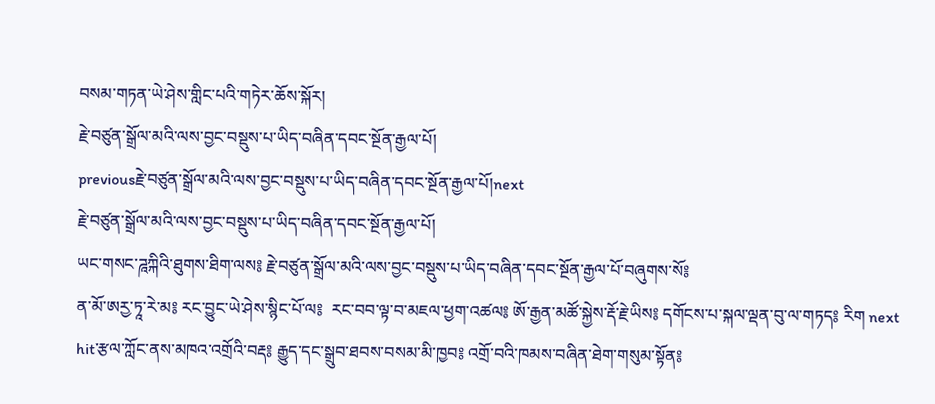བསམ་གཏན་ཡེ་ཤེས་གླིང་པའི་གཏེར་ཆོས་སྐོར།
རྗེ་བཙུན་སྒྲོལ་མའི་ལས་བྱང་བསྡུས་པ་ཡིད་བཞིན་དབང་སྔོན་རྒྱལ་པོ།
previousརྗེ་བཙུན་སྒྲོལ་མའི་ལས་བྱང་བསྡུས་པ་ཡིད་བཞིན་དབང་སྔོན་རྒྱལ་པོ།next
རྗེ་བཙུན་སྒྲོལ་མའི་ལས་བྱང་བསྡུས་པ་ཡིད་བཞིན་དབང་སྔོན་རྒྱལ་པོ།
ཡང་གསང་ཌཱཀྐིའི་ཐུགས་ཐིག་ལས༔ རྗེ་བཙུན་སྒྲོལ་མའི་ལས་བྱང་བསྡུས་པ་ཡིད་བཞིན་དབང་སྔོན་རྒྱལ་པོ་བཞུགས་སོ༔
ན་མོ་ཨརྱ་ཏཱ་རེ་མ༔ རང་བྱུང་ཡེ་ཤེས་སྙིང་པོ་ལ༔  རང་བབ་ལྟ་བ་མཇལ་ཕྱག་འཚལ༔ ཨོ་རྒྱན་མཚོ་སྐྱེས་རྡོ་རྗེ་ཡིས༔ དགོངས་པ་སྐལ་ལྡན་བུ་ལ་གཏད༔ རིག next hit་རྩལ་ཀློང་ནས་མཁའ་འགྲོའི་བརྡ༔ རྒྱུད་དང་སྒྲུབ་ཐབས་བསམ་མི་ཁྱབ༔ འགྲོ་བའི་ཁམས་བཞིན་ཐེག་གསུམ་སྟོན༔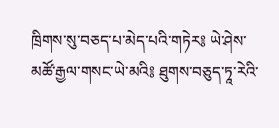ཁྲིགས་སུ་བཅད་པ་མེད་པའི་གཏེར༔ ཡེ་ཤེས་མཚོ་རྒྱལ་གསང་ཡེ་མའི༔ ཐུགས་བཅུད་ཏཱ་རེའི་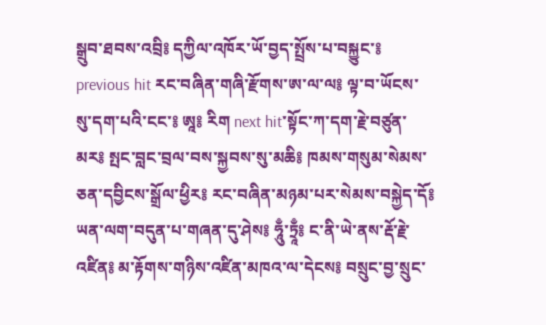སྒྲུབ་ཐབས་འབྲི༔ དཀྱིལ་འཁོར་ཡོ་བྱད་སྤྲོས་པ་བསྐྱུང་༔ previous hit རང་བཞིན་གཞི་རྫོགས་ཨ་ལ་ལ༔ ལྟ་བ་ཡོངས་སུ་དག་པའི་ངང་༔ ཨཱ༔ རིག next hit་སྟོང་ཀ་དག་རྗེ་བཙུན་མར༔ སྤང་བླང་བྲལ་བས་སྐྱབས་སུ་མཆི༔ ཁམས་གསུམ་སེམས་ཅན་དབྱིངས་སྒྲོལ་ཕྱིར༔ རང་བཞིན་མཉམ་པར་སེམས་བསྐྱེད་དོ༔ ཡན་ལག་བདུན་པ་གཞན་དུ་ཤེས༔ ཧཱུྃ་ཏྲཱྃ༔ ང་ནི་ཡེ་ནས་རྡོ་རྗེ་འཛིན༔ མ་རྟོགས་གཉིས་འཛིན་མཁའ་ལ་དེངས༔ བསྲུང་བྱ་སྲུང་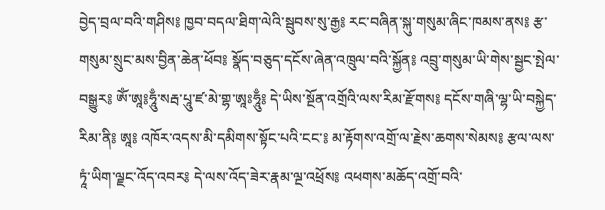བྱེད་བྲལ་བའི་གཤིས༔ ཁྱབ་བདལ་ཐིག་ལེའི་སྦུབས་སུ་རྒྱ༔ རང་བཞིན་སྐུ་གསུམ་ཞིང་ཁམས་ནས༔ རྩ་གསུམ་སྲུང་མས་བྱིན་ཆེན་ཕོབ༔ སྣོད་བཅུད་དངོས་ཞེན་འཁྲུལ་བའི་སྐྱོན༔ འབྲུ་གསུམ་ཡི་གེས་སྦྱང་སྤེལ་བསྒྱུར༔ ཨོཾ་ཨཱ༔ཧཱུྃ་སརྦ་པཱུ་ཛ་མེ་གྷ་ཨཱཿཧཱུྃ༔ དེ་ཡིས་སྔོན་འགྲོའི་ལས་རིམ་རྫོགས༔ དངོས་གཞི་ལྷ་ཡི་བསྐྱེད་རིམ་ནི༔ ཨཱ༔ འཁོར་འདས་མི་དམིགས་སྟོང་པའི་ངང་༔ མ་རྟོགས་འགྲོ་ལ་རྗེས་ཆགས་སེམས༔ རྩལ་ལས་ཏཱཾ་ཡིག་ལྗང་འོད་འབར༔ དེ་ལས་འོད་ཟེར་རྣམ་ལྔ་འཕྲོས༔ འཕགས་མཆོད་འགྲོ་བའི་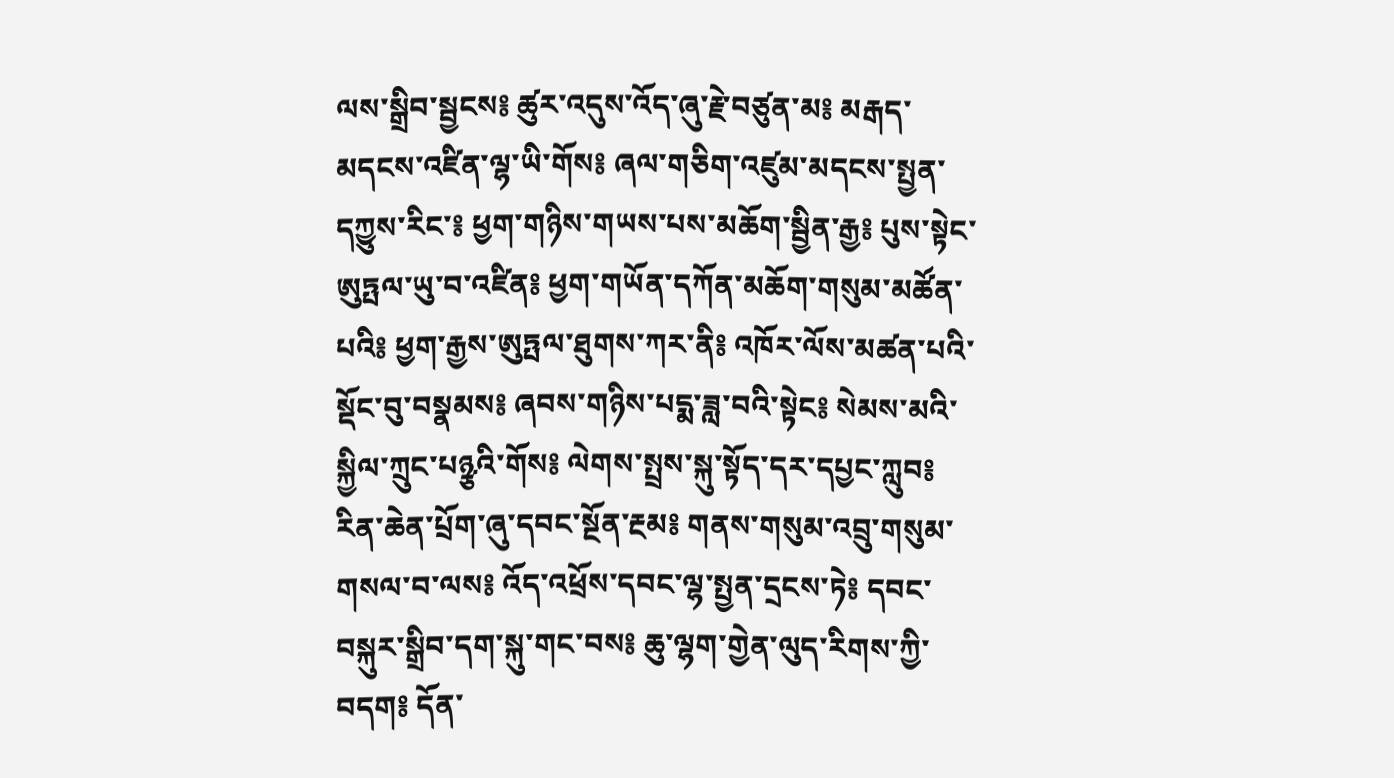ལས་སྒྲིབ་སྦྱངས༔ ཚུར་འདུས་འོད་ཞུ་རྗེ་བཙུན་མ༔ མརྒད་མདངས་འཛིན་ལྷ་ཡི་གོས༔ ཞལ་གཅིག་འཛུམ་མདངས་སྤྱན་དཀྱུས་རིང་༔ ཕྱག་གཉིས་གཡས་པས་མཆོག་སྦྱིན་རྒྱ༔ པུས་སྟེང་ཨུཏྤལ་ཡུ་བ་འཛིན༔ ཕྱག་གཡོན་དཀོན་མཆོག་གསུམ་མཚོན་པའི༔ ཕྱག་རྒྱས་ཨུཏྤལ་ཐུགས་ཀར་ནི༔ འཁོར་ལོས་མཚན་པའི་སྡོང་བུ་བསྣམས༔ ཞབས་གཉིས་པདྨ་ཟླ་བའི་སྟེང༔ སེམས་མའི་སྐྱིལ་ཀྲུང་པཉྩའི་གོས༔ ལེགས་སྤྲས་སྐུ་སྟོད་དར་དཔྱང་ཀླུབ༔ རིན་ཆེན་པྲོག་ཞུ་དབང་སྔོན་རྔམ༔ གནས་གསུམ་འབྲུ་གསུམ་གསལ་བ་ལས༔ འོད་འཕྲོས་དབང་ལྷ་སྤྱན་དྲངས་ཏེ༔ དབང་བསྐུར་སྒྲིབ་དག་སྐུ་གང་བས༔ ཆུ་ལྷག་གྱེན་ལུད་རིགས་ཀྱི་བདག༔ དོན་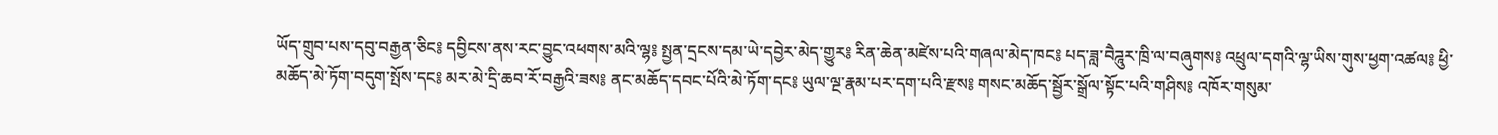ཡོད་གྲུབ་པས་དབུ་བརྒྱན་ཅིང༔ དབྱིངས་ནས་རང་བྱུང་འཕགས་མའི་ལྷ༔ སྤྱན་དྲངས་དམ་ཡེ་དབྱེར་མེད་གྱུར༔ རིན་ཆེན་མཛེས་པའི་གཞལ་མེད་ཁང༔ པད་ཟླ་བཻཌཱུར་ཁྲི་ལ་བཞུགས༔ འཕྲུལ་དགའི་ལྷ་ཡིས་གུས་ཕྱག་འཚལ༔ ཕྱི་མཆོད་མེ་ཏོག་བདུག་སྤོས་དང༔ མར་མེ་དྲི་ཆབ་རོ་བརྒྱའི་ཟས༔ ནང་མཆོད་དབང་པོའི་མེ་ཏོག་དང༔ ཡུལ་ལྔ་རྣམ་པར་དག་པའི་རྫས༔ གསང་མཆོད་སྦྱོར་སྒྲོལ་སྟོང་པའི་གཤིས༔ འཁོར་གསུམ་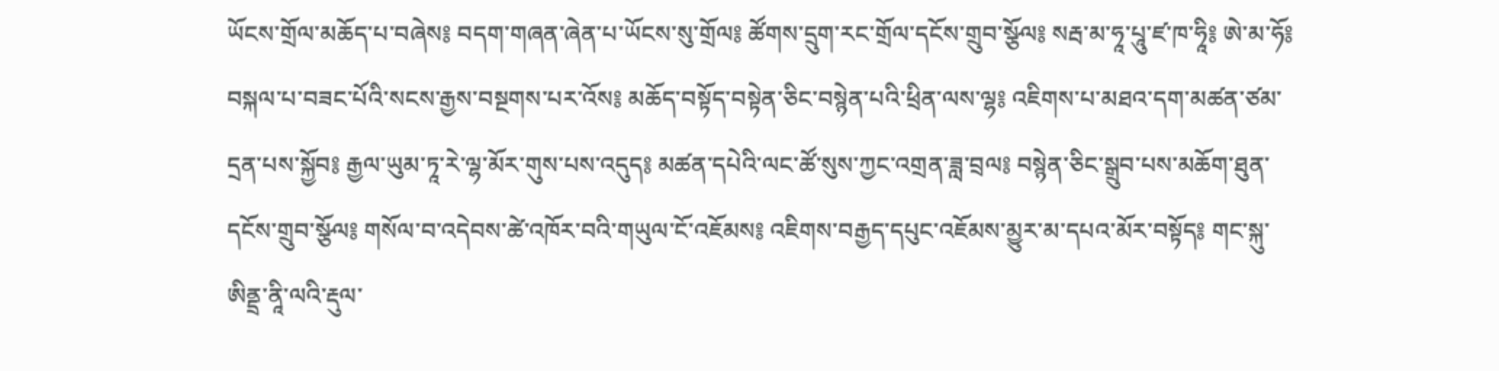ཡོངས་གྲོལ་མཆོད་པ་བཞེས༔ བདག་གཞན་ཞེན་པ་ཡོངས་སུ་གྲོལ༔ ཚོགས་དྲུག་རང་གྲོལ་དངོས་གྲུབ་སྩོལ༔ སརྦ་མ་ཧཱ་པཱུ་ཛ་ཁ་ཧཱི༔ ཨེ་མ་ཧོ༔ བསྐལ་པ་བཟང་པོའི་སངས་རྒྱས་བསྔགས་པར་འོས༔ མཆོད་བསྟོད་བསྟེན་ཅིང་བསྙེན་པའི་ཕྲིན་ལས་ལྷ༔ འཇིགས་པ་མཐའ་དག་མཚན་ཙམ་དྲན་པས་སྐྱོབ༔ རྒྱལ་ཡུམ་ཏཱ་རེ་ལྷ་མོར་གུས་པས་འདུད༔ མཚན་དཔེའི་ལང་ཚོ་སུས་ཀྱང་འགྲན་ཟླ་བྲལ༔ བསྙེན་ཅིང་སྒྲུབ་པས་མཆོག་ཐུན་དངོས་གྲུབ་སྩོལ༔ གསོལ་བ་འདེབས་ཚེ་འཁོར་བའི་གཡུལ་ངོ་འཇོམས༔ འཇིགས་བརྒྱད་དཔུང་འཇོམས་མྱུར་མ་དཔའ་མོར་བསྟོད༔ གང་སྐུ་ཨིནྡྲ་ནཱི་ལའི་རྡུལ་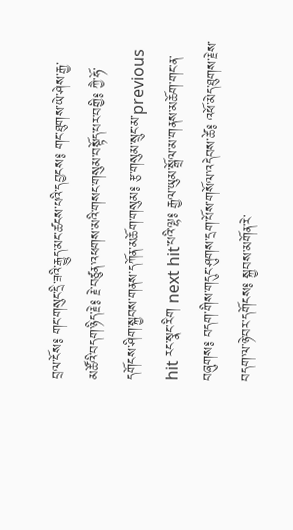བྲལ་ངོས༔ གང་གསུང་དྲི་ཟའི་རྒྱུད་མང་ཚངས་པའི་དབྱངས༔ གང་ཐུགས་ཡེ་ཤེས་རྒྱ་མཚོའི་བདག་ཉིད་རྗེ༔ རྗེ་བཙུན་འཕགས་མའི་གསང་གསུམ་བསྟོད་པར་བགྱི༔ ཀྱཻ་ཧོ་དགོངས་ཤིག་སྐྱབས་གནས་དཀོན་མཆོག་གསུམ༔ རྩ་གསུམ་སྲུང་མ་previous hit རང་སྣང་རིག next hit་པའི་ལྷ༔ རྒྱལ་ཡུམ་སྒྲོལ་མ་གནས་མཆོག་གང་ན་བཞུགས༔ བདག་གིས་གདུང་ཤུགས་དྲག་པོས་གསོལ་འདེབས་ཚེ༔ འཕོ་མེད་ཐུགས་རྗེས་བདག་ལ་ཉེ་བར་དགོངས༔ སྐྱབས་མགོན་རེ་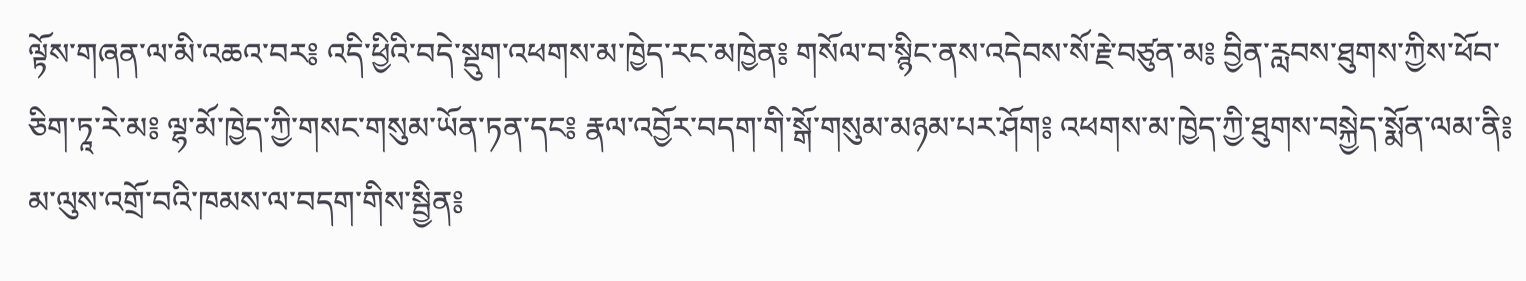ལྟོས་གཞན་ལ་མི་འཆའ་བར༔ འདི་ཕྱིའི་བདེ་སྡུག་འཕགས་མ་ཁྱེད་རང་མཁྱེན༔ གསོལ་བ་སྙིང་ནས་འདེབས་སོ་རྗེ་བཙུན་མ༔ བྱིན་རླབས་ཐུགས་ཀྱིས་ཕོབ་ཅིག་ཏཱ་རེ་མ༔ ལྷ་མོ་ཁྱེད་ཀྱི་གསང་གསུམ་ཡོན་ཏན་དང༔ རྣལ་འབྱོར་བདག་གི་སྒོ་གསུམ་མཉམ་པར་ཤོག༔ འཕགས་མ་ཁྱེད་ཀྱི་ཐུགས་བསྐྱེད་སྨོན་ལམ་ནི༔ མ་ལུས་འགྲོ་བའི་ཁམས་ལ་བདག་གིས་སྦྱིན༔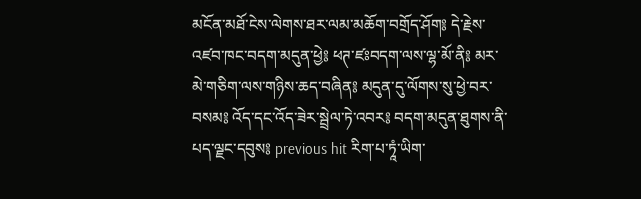མངོན་མཐོ་ངེས་ལེགས་ཐར་ལམ་མཆོག་བགྲོད་ཤོག༔ དེ་རྗེས་འཛབ་ཁང་བདག་མདུན་ཕྱེ༔ ཕཊ་ཛཿབདག་ལས་ལྷ་མོ་ནི༔ མར་མེ་གཅིག་ལས་གཉིས་ཆད་བཞིན༔ མདུན་དུ་ལོགས་སུ་ཕྱེ་བར་བསམ༔ འོད་དང་འོད་ཟེར་སྦྲེལ་ཏེ་འབར༔ བདག་མདུན་ཐུགས་ནི་པད་ལྗང་དབུས༔ previous hit རིག་པ་ཏཱཾ་ཡིག་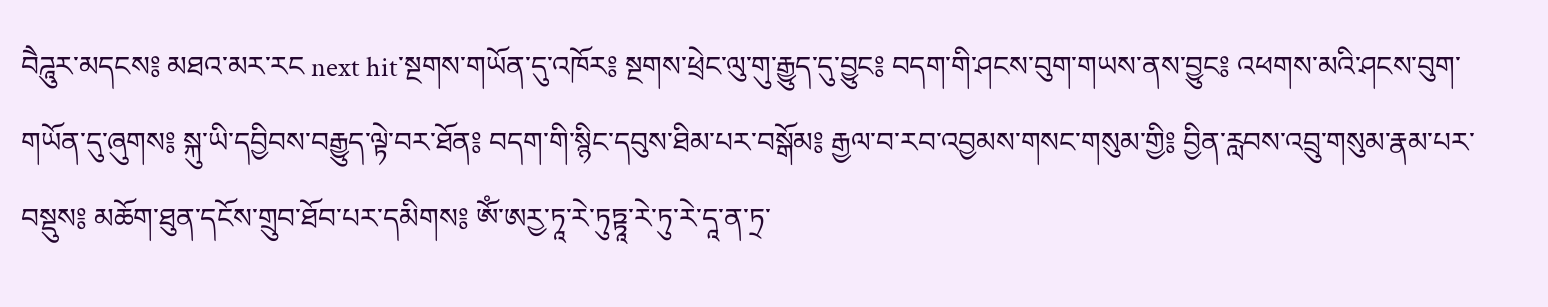བཻཌཱུར་མདངས༔ མཐའ་མར་རང next hit་སྔགས་གཡོན་དུ་འཁོར༔ སྔགས་ཕྲེང་ལུ་གུ་རྒྱུད་དུ་བྱུང༔ བདག་གི་ཤངས་བུག་གཡས་ནས་བྱུང༔ འཕགས་མའི་ཤངས་བུག་གཡོན་དུ་ཞུགས༔ སྐུ་ཡི་དབྱིབས་བརྒྱུད་ལྟེ་བར་ཐོན༔ བདག་གི་སྙིང་དབུས་ཐིམ་པར་བསྒོམ༔ རྒྱལ་བ་རབ་འབྱམས་གསང་གསུམ་གྱི༔ བྱིན་རླབས་འབྲུ་གསུམ་རྣམ་པར་བསྡུས༔ མཆོག་ཐུན་དངོས་གྲུབ་ཐོབ་པར་དམིགས༔ ཨོཾ་ཨརྱ་ཏཱ་རེ་ཏུཏྟཱ་རེ་ཏུ་རེ་དཱ་ན་ཏྲ་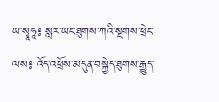ཡ་སྭཱཧཱ༔ སླར་ཡང་ཐུགས་ཀའི་སྔགས་ཕྲེང་ལས༔ འོད་འཕྲོས་མདུན་བསྐྱེད་ཐུགས་རྒྱུད་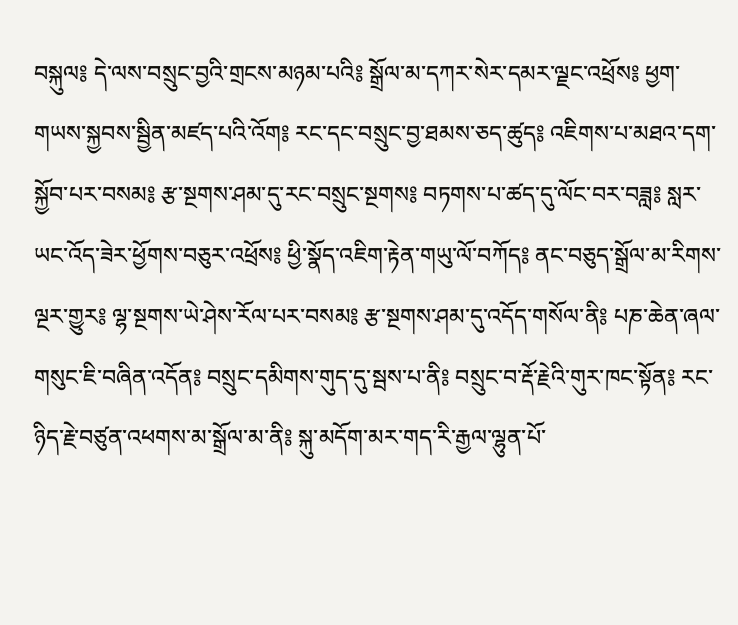བསྐུལ༔ དེ་ལས་བསྲུང་བྱའི་གྲངས་མཉམ་པའི༔ སྒྲོལ་མ་དཀར་སེར་དམར་ལྗང་འཕྲོས༔ ཕྱག་གཡས་སྐྱབས་སྦྱིན་མཛད་པའི་འོག༔ རང་དང་བསྲུང་བྱ་ཐམས་ཅད་ཚུད༔ འཇིགས་པ་མཐའ་དག་སྐྱོབ་པར་བསམ༔ རྩ་སྔགས་ཤམ་དུ་རང་བསྲུང་སྔགས༔ བཏགས་པ་ཚད་དུ་ལོང་བར་བཟླ༔ སླར་ཡང་འོད་ཟེར་ཕྱོགས་བཅུར་འཕྲོས༔ ཕྱི་སྣོད་འཇིག་རྟེན་གཡུ་ལོ་བཀོད༔ ནང་བཅུད་སྒྲོལ་མ་རིགས་ལྔར་གྱུར༔ ལྷ་སྔགས་ཡེ་ཤེས་རོལ་པར་བསམ༔ རྩ་སྔགས་ཤམ་དུ་འདོད་གསོལ་ནི༔ པཎ་ཆེན་ཞལ་གསུང་ཇི་བཞིན་འདོན༔ བསྲུང་དམིགས་གུད་དུ་སྦས་པ་ནི༔ བསྲུང་བ་རྡོ་རྗེའི་གུར་ཁང་སྟོན༔ རང་ཉིད་རྗེ་བཙུན་འཕགས་མ་སྒྲོལ་མ་ནི༔ སྐུ་མདོག་མར་གད་རི་རྒྱལ་ལྷུན་པོ་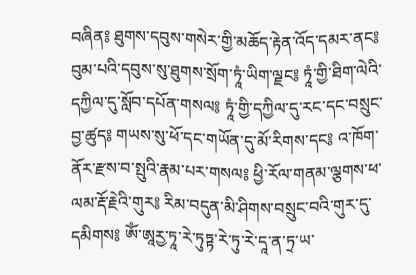བཞིན༔ ཐུགས་དབུས་གསེར་གྱི་མཆོད་རྟེན་འོད་དམར་ནང༔ བུམ་པའི་དབུས་སུ་ཐུགས་སྲོག་ཏཱཾ་ཡིག་ལྗང༔ ཏཱཾ་གྱི་ཐིག་ལེའི་དཀྱིལ་དུ་སློབ་དཔོན་གསལ༔ ཏཱཾ་གྱི་དཀྱིལ་དུ་རང་དང་བསྲུང་བྱ་ཚུད༔ གཡས་སུ་ཕོ་དང་གཡོན་དུ་མོ་རིགས་དང༔ འ་ཁོག་ནོར་རྫས་བ་སྤུའི་རྣམ་པར་གསལ༔ ཕྱི་རོལ་གནམ་ལྕགས་ཕ་ལམ་རྡོ་རྗེའི་གུར༔ རིམ་བདུན་མི་ཤིགས་བསྲུང་བའི་གུར་དུ་དམིགས༔ ཨོཾ་ཨཱརྱ་ཏཱ་རེ་ཏུཏྟ་རེ་ཏུ་རེ་དཱ་ན་ཏྲ་ཡ་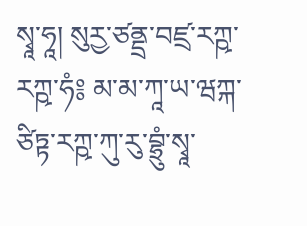སྭཱ་ཧཱ། སུརྱ་ཙནྡྲ་བཛྲ་རཀྵ་རཀྵ་ཧཾ༔ མ་མ་ཀཱ་ཡ་ཝཀྐ་ཙིཏྟ་རཀྵ་ཀུ་རུ་བྷྲུཾ་སྭཱ་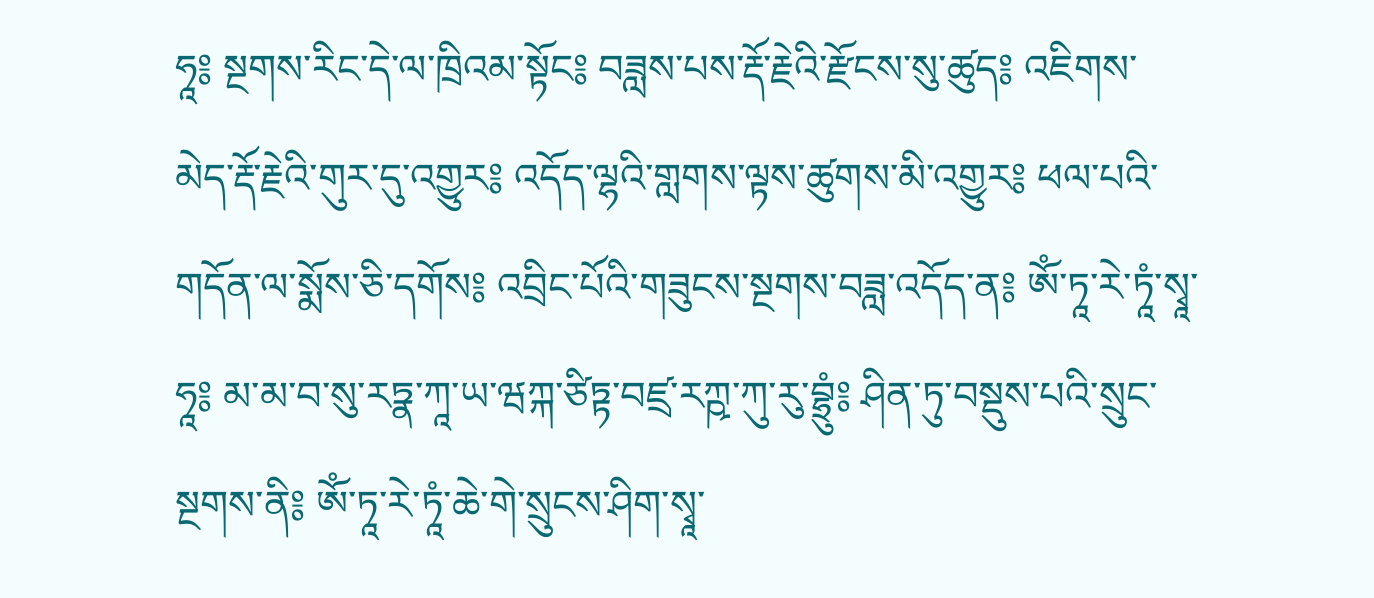ཧཱ༔ སྔགས་རིང་དེ་ལ་ཁྲིའམ་སྟོང༔ བཟླས་པས་རྡོ་རྗེའི་རྫོངས་སུ་ཚུད༔ འཇིགས་མེད་རྡོ་རྗེའི་གུར་དུ་འགྱུར༔ འདོད་ལྷའི་གླགས་ལྟས་ཚུགས་མི་འགྱུར༔ ཕལ་པའི་གདོན་ལ་སྨོས་ཅི་དགོས༔ འབྲིང་པོའི་གཟུངས་སྔགས་བཟླ་འདོད་ན༔ ཨོཾ་ཏཱ་རེ་ཏཱཾ་སྭཱ་ཧཱ༔ མ་མ་བ་སུ་རཏྣ་ཀཱ་ཡ་ཝཀྐ་ཙིཏྟ་བཛྲ་རཀྵ་ཀུ་རུ་བྷྲུཾ༔ ཤིན་ཏུ་བསྡུས་པའི་སྲུང་སྔགས་ནི༔ ཨོཾ་ཏཱ་རེ་ཏཱཾ་ཆེ་གེ་སྲུངས་ཤིག་སྭཱ་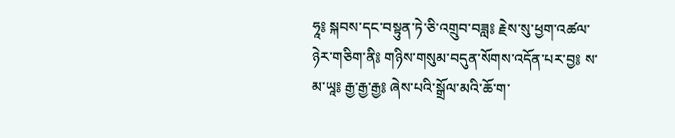ཧཱ༔ སྐབས་དང་བསྟུན་ཏེ་ཅི་འགྲུབ་བཟླ༔ རྗེས་སུ་ཕྱག་འཚལ་ཉེར་གཅིག་ནི༔ གཉིས་གསུམ་བདུན་སོགས་འདོན་པར་བྱ༔ ས་མ་ཡཱ༔ རྒྱ་རྒྱ་རྒྱ༔ ཞེས་པའི་སྒྲོལ་མའི་ཆོ་ག་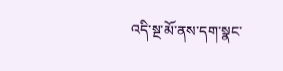འདི་སྔ་མོ་ནས་དག་སྣང་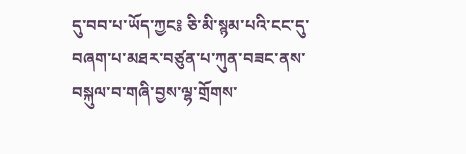དུ་བབ་པ་ཡོད་ཀྱང༔ ཅི་མི་སྙམ་པའི་ངང་དུ་བཞག་པ་མཐར་བཙུན་པ་ཀུན་བཟང་ནས་བསྐུལ་བ་གཞི་བྱས་ལྷ་གྲོགས་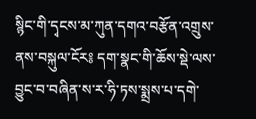སྙིང་གི་དྭངས་མ་ཀུན་དགའ་བརྩོན་འགྲུས་ནས་བསྐུལ་ངོར༔ དག་སྣང་གི་ཆོས་སྡེ་ལས་བྱུང་བ་བཞིན་ས་ར་ཧི་ཏས་སྨྲས་པ་དགེ་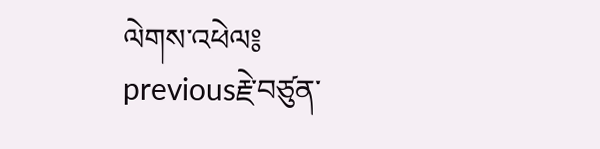ལེགས་འཕེལ༔
previousརྗེ་བཙུན་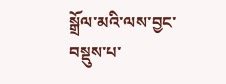སྒྲོལ་མའི་ལས་བྱང་བསྡུས་པ་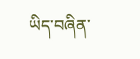ཡིད་བཞིན་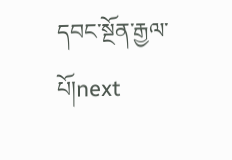དབང་སྔོན་རྒྱལ་པོ།next